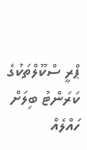ޕްރީ ސްކޫލްތަކުގެ ކަރަންޓު ބިލަށް ހައްލެއް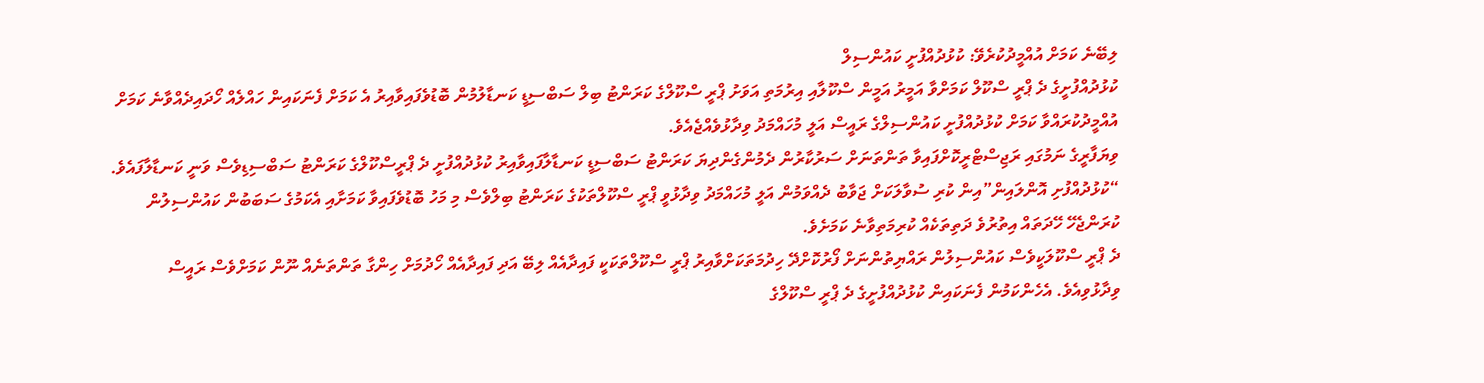ލިބޭނެ ކަމަށް އުއްމީދުކުރެވޭ: ކުޅުދުއްފުށީ ކައުންސިލް
ކުޅުދުއްފުށީގެ ދެ ޕްރީ ސްކޫލް ކަމަށްވާ އަމީރު އަމީން ސްކޫލާއި އިރުމަތި އަވަށު ޕްރީ ސްކޫލްގެ ކަރަންޓު ބިލް ސަބްސިޑީ ކަނޑާލުމުން ބޮޑުވެފައިވާއިރު އެ ކަމަށް ފެނަކައިން ހައްލެއް ހޯދައިދެއްވާނެ ކަމަށް އުއްމީދުކުރައްވާ ކަމަށް ކުޅުދުއްފުށީ ކައުންސިލްގެ ރައީސް އަލީ މުހައްމަދު ވިދާޅުވެއްޖެއެވެ.
ވިޔަފާރީގެ ނަމުގައި ރަޖިސްޓްރީކޮށްފައިވާ ތަންތަނަށް ސަރުކާރުން ދެމުންގެންދިޔަ ކަރަންޓު ސަބްސިޑީ ކަނޑާލާފައިވާއިރު ކުޅުދުއްފުށީ ދެ ޕްރީސްކޫލްގެ ކަރަންޓު ސަބްސިޑިވެސް ވަނީ ކަނޑާލާފައެވެ.
“ކުޅުދުއްފުށި އޮންލައިން”އިން ކުރި ސުވާލަކަށް ޖަވާބު ދެއްވަމުން އަލީ މުހައްމަދު ވިދާޅުވީ ޕްރީ ސްކޫލްތަކުގެ ކަރަންޓު ބިލްވެސް މި މަހު ބޮޑުވެފައިވާ ކަމަށާއި އެކަމުގެ ސަބަބުން ކައުންސިލުން ކުރަންޖެހޭ ހޭދަތައް އިތުރުވެ ދަތިތަކެއް ކުރިމަތިވާނެ ކަމަށެވެ.
ދެ ޕްރީ ސްކޫލަކީވެސް ކައުންސިލުން ރައްޔިތުންނަށް ފޯރުކޮށްދޭ ހިދުމަތަކަށްވާއިރު ޕްރީ ސްކޫލްތަކަކީ ފައިދާއެއް ލިބޭ އަދި ފައިދާއެއް ހޯދުމަށް ހިންގާ ތަންތަނެއް ނޫން ކަމަށްވެސް ރައީސް ވިދާޅުވިއެވެ. އެހެންކަމުން ފެނަކައިން ކުޅުދުއްފުށީގެ ދެ ޕްރީ ސްކޫލްގެ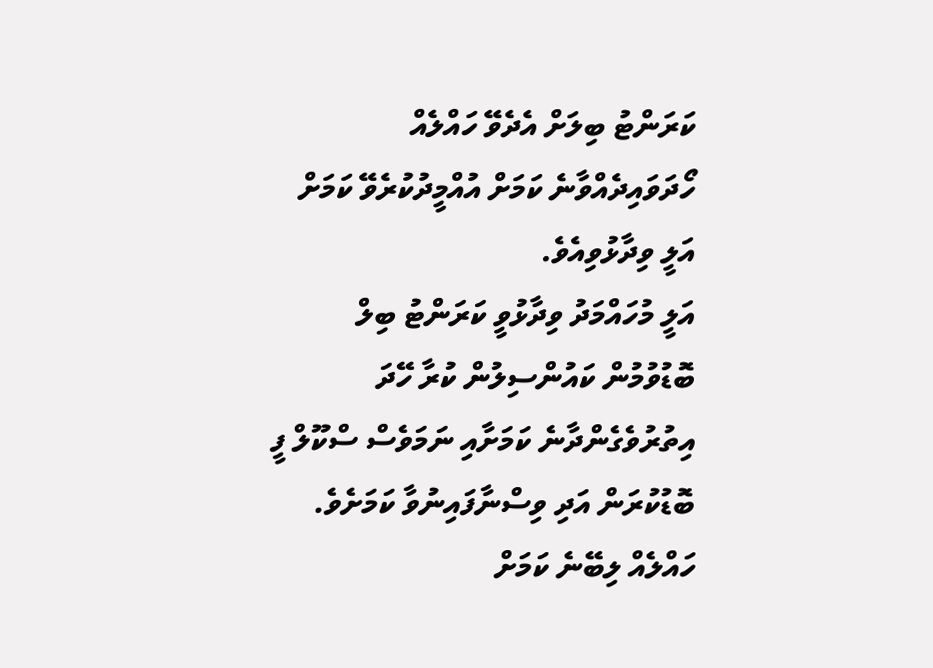ކަރަންޓު ބިލަށް އެދެވޭ ހައްލެއް ހޯދަވައިދެއްވާނެ ކަމަށް އުއްމީދުކުރެވޭ ކަމަށް އަލީ ވިދާޅުވިއެވެ.
އަލީ މުހައްމަދު ވިދާޅުވީ ކަރަންޓު ބިލް ބޮޑުވުމުން ކައުންސިލުން ކުރާ ހޭދަ އިތުރުވެގެންދާނެ ކަމަށާއި ނަމަވެސް ސްކޫލް ފީ ބޮޑުކުރަން އަދި ވިސްނާފައިނުވާ ކަމަށެވެ. ހައްލެއް ލިބޭނެ ކަމަށް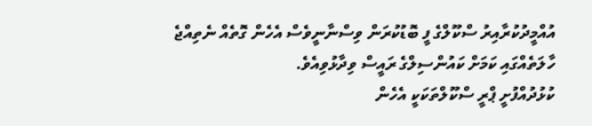އުއްމީދުކުރާއިރު ސްކޫލްގެ ފީ ބޮޑުކުރަން ވިސްނާނީވެސް އެހެން ގޮތެއް ނެތިއްޖެ ހާލަތެއްގައި ކަމަށް ކައުންސިލްގެ ރައީސް ވިދާޅުވިއެވެ.
ކުޅުދުއްފުށީ ޕްރީ ސްކޫލްތަކަކީ އެހެން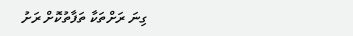ގިނަ ރަށްތަކާ ތަފާތުކޮށް ރަށު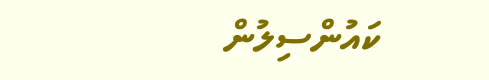ކައުންސިލުން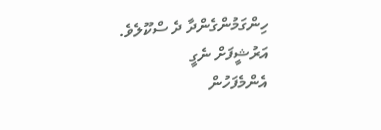ހިންގަމުންގެންދާ ދެ ސްކޫލެވެ.
އަރުޝީފަށް ނެގީ
އެންމެފަހުން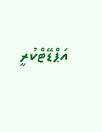އަޕްޑޭޓްކުރީ